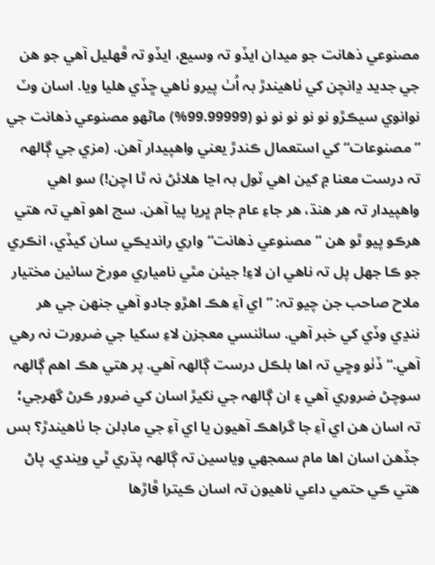مصنوعي ذھانت جو ميدان ايڏو تہ وسيع، ايڏو تہ ڦھليل آھي جو ھن جي جديد ڍانچن کي ٺاھيندڙ بہ اُٺ پيرو ٺاھي ڇڏي ھليا ويا. اسان وٽ نوانوي سيڪڙو نو نو نو نو نو (99.99999%) ماڻهو مصنوعي ذھانت جي ”مصنوعات“ کي استعمال ڪندڙ يعني واھپيدار آھن. (مزي جي ڳالهہ تہ درست معنا ۾ کين اھي ٽول بہ اڃا ھلائڻ نہ ٿا اچن!) سو اھي واھپيدار تہ ھر ھنڌ، ھر جاءِ عام جام ڀريا پيا آھن. سچ اھو آھي تہ ھتي ھرڪو پيو ٿو ھن ”مصنوعي ذھانت“ واري رانديڪي سان کيڏي، انڪري جو ڪا جهل پل تہ ناھي ان لاءِ! جيئن مٿي نامياري مورخ سائين مختيار ملاح صاحب جن چيو تہ: ”اي آءِ ھڪ اھڙو جادو آھي جنھن جي ھر ننڍي وڏي کي خبر آهي. سائنسي معجزن لاءِ سکيا جي ضرورت نہ رھي آھي.“ ڏٺو وڇي تہ اھا بلڪل درست ڳالهہ آھي. پر ھتي ھڪ اھم ڳالهہ سوچڻ ضروري آھي ۽ ان ڳالهہ جي نکيڙ اسان کي ضرور ڪرڻ گهرجي؛ تہ اسان ھن اي آءِ جا گراھڪ آھيون يا اي آءِ جي ماڊلن جا ٺاھيندڙ؟ بس جڏھن اسان اھا مام سمجهي وياسين تہ ڳالهہ پڌري ٿي ويندي. پاڻ ھتي ڪي حتمي داعي ناھيون تہ اسان ڪيترا ڦاڙھا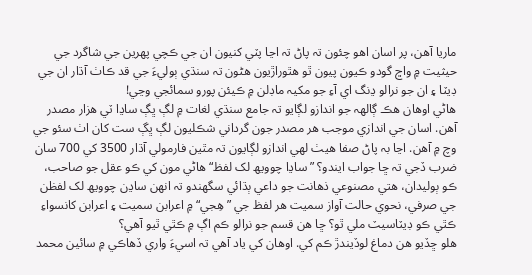ماريا آھن، پر اسان اھو چئون تہ پاڻ تہ اڃا پٽي کنيون ان جي ڪچي پھرين جي شاگرد جي حيثيت ۾ واڇ گودو ڪيون پيون ٿو ھٿوراڙيون ھڻون تہ سنڌي ٻوليءَ جي قد ڪاٺ آڌار ان جي ڊيٽا ۽ ان جو نرالو ڍنگ اي آءِ جو مکيہ ماڊلن ۾ ڪيئن پورو سمائجي وڃي!
ھاڻي اوھان ھڪ ڳالهہ جو اندازو لڳايو تہ جامع سنڌي لغات ۾ لڳ ڀڳ ساڍا ٽي ھزار مصدر آھن. اسان جي اندازي موجب ھر مصدر جون گرداني شڪليون لڳ ڀڳ ست کان اٺ سئو جي وچ ۾ آھن. اڃا بہ پاڻ صفا ھيٺ لھي اندازو لڳايون تہ مٿين فارمولي آڌار 3500 کي 700 سان ضرب ڏجي تہ ڇا جواب ايندو؟ ”ساڍا چوويھ لک لفظ“ ھاڻي مون کي ڪو عقل جو صاحب، ڪو ٻوليدان، ھتي مصنوعي ذھانت جو داعي ٻڌائي سگهندو تہ انهن ساڍن چوويھ لک لفظن جي صرفي، نحوي حالت آواز سميت ھر لفظ جي ”ھِجي“ ۾ اعرابن سميت ۽ اعرابن کانسواءِ ڪٿي ڪو ڊيٽاسيٽ ملي ٿو؟ ڇا ھن قسم جو نرالو ڪم اڳ ۾ ڪٿي ٿيو آھي؟
ھلو ڇڏيو ھن دماغ لوڏيندڙ ڪم کي. اوھان کي ياد آھي تہ اسيءَ واري ڏھاڪي ۾ سائين محمد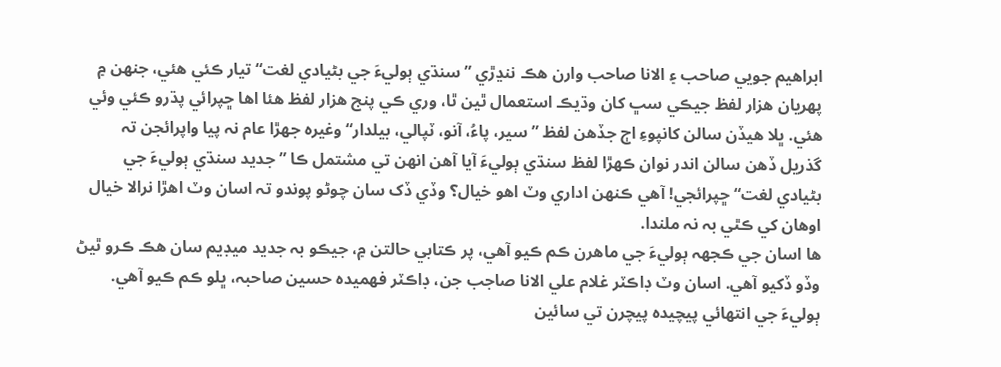ابراھيم جويي صاحب ۽ الانا صاحب وارن ھڪ ننڍڙي ”سنڌي ٻوليءَ جي بڻيادي لغت“ تيار ڪئي ھئي، جنھن ۾ پھريان ھزار لفظ جيڪي سڀ کان وڌيڪ استعمال ٿين ٿا، وري ڪي پنج ھزار لفظ ھئا اھا ڇپرائي پڌرو ڪئي وئي ھئي. ڀلا ھيڏن سالن کانپوءِ اڄ جڏھن لفظ ”سير، پاءُ، آنو، ٽپالي، بيلدار“ وغيرہ جھڙا عام نہ پيا واپرائجن تہ گذريل ڏھن سالن اندر نوان ڪھڙا لفظ سنڌي ٻوليءَ آيا آھن انهن تي مشتمل ڪا ”جديد سنڌي ٻوليءَ جي بڻيادي لغت“ ڇپرائجي! آھي ڪنھن اداري وٽ اھو خيال؟ وڏي ڏک سان چوڻو پوندو تہ اسان وٽ اھڙا نرالا خيال اوھان کي ڪٿي بہ نہ ملندا.
ھا اسان جي ڪجهہ ٻوليءَ جي ماھرن ڪم ڪيو آھي، پر ڪتابي حالتن ۾، جيڪو بہ جديد ميڊيم سان ھڪ ڪرو ٿيڻ وڏو ڏکيو آھي. اسان وٽ ڊاڪٽر غلام علي الانا صاجب جن، ڊاڪٽر فھميدہ حسين صاحبہ، ڀلو ڪم ڪيو آھي. ٻوليءَ جي انتھائي پيچيدہ پيچرن تي سائين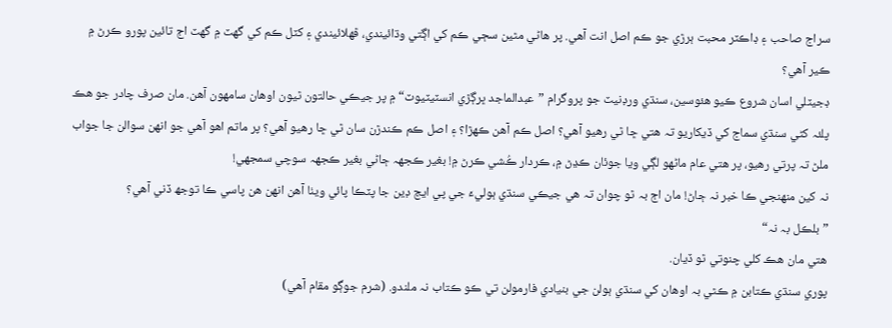سراج صاحب ۽ ڊاڪٽر محبت ٻرڙي جو ڪم اصل انت آھي. پر ھاڻي مٿين سڄي ڪم کي اڳتي وڌائيندي، ڦھلائيندي ۽ کٽل ڪم کي گهٽ ۾ گهٽ اڄ تائين پورو ڪرڻ ۾ ڪير آھي؟
ڊجيٽلي اسان شروع ڪيو ھئوسين، سنڌي ورڊنيٽ جو پروگرام ”عبدالماجد ڀرڳڙي انسٽيٽيوٽ“ ۾ پر جيڪي حالتون ٿيون اوھان سامهون آھن. مان صرف چادر جو ھڪ پلئہ کڻي سنڌي سماج کي ڏيکاريو تہ ھتي ڇا ٿي رھيو آھي؟ اصل ڪم آھن ڪھڙا؟ ۽ اصل ڪم ڪندڙن سان ٿي ڇا رھيو آھي؟ پر ماتم اھو آھي جو انهن سوالن جا جواب ملڻ تہ پرتي رھيو، پر ھتي عام ماڻهو لڳي ويا جوئان ڪڍڻ ۾، ڪردار ڪُشي ڪرڻ ۾! بغير ڪجهہ ڄاڻي بغير ڪجهہ سوچي سمجهي!
نہ کين منھنجي ڪا خبر نہ ڄاڻ! مان اڄ بہ ٿو چوان تہ ھي جيڪي سنڌي ٻوليءَ جي پي ايڇ ڊين جا پٽڪا پائي ويٺا آھن انهن ھن پاسي ڪا توجھ ڏني آھي؟
”بلڪل بہ نہ“
ھتي مان ھڪ کلي چنوتي ٿو ڏيان.
پوري سنڌي ڪتابن ۾ ڪٿي بہ اوھان کي سنڌي ٻولن جي بنيادي فارمولن تي ڪو ڪتاب نہ ملندو. (شرم جوڳو مقام آھي)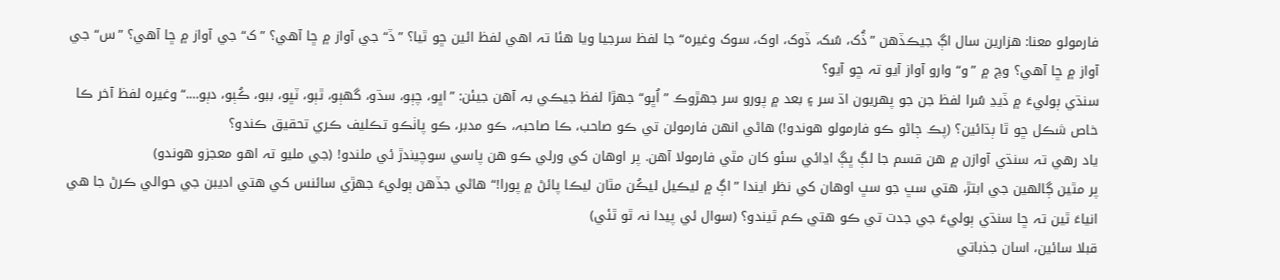فارمولو معنا: ھزارين سال اڳ جيڪڏھن ”ڏُک، سُک، ڏوک، اوک، سوک وغيرہ“ جا لفظ سرجيا ويا ھئا تہ اھي لفظ ائين ڇو ٿيا؟ ”ڏ“ جي آواز ۾ ڇا آھي؟ ”ک“ جي آواز ۾ ڇا آھي؟ ”س“ جي آواز ۾ ڇا آھي؟ وچ ۾ ”و“ وارو آواز آيو تہ ڇو آيو؟
سنڌي ٻوليءَ ۾ ڏيڍ سُرا لفظ جن جو پھريون اڌ سر ۽ بعد ۾ پورو سر جھڙوڪ ”اُڀو“ جھڙا لفظ جيڪي بہ آھن جيئن: ”اڀو، چٻو، سڌو، گهٻو، ٿٻو، ٽڀو، ببو، ڪُٻو، دٻو….“ وغيرہ لفظ آخر ڪا خاص شڪل ڇو ٿا ٻڌائين؟ (پڪ ڄاڻو ڪو فارمولو ھوندو!) ھاڻي انهن فارمولن تي ڪو صاحب، ڪا صاحبہ، ڪو مدبر، ڪو پاٺڪو تڪليف ڪري تحقيق ڪندو؟
ياد رھي تہ سنڌي آوازن ۾ ھن قسم جا لڳ ڀڳ اڍائي سئو کان مٿي فارمولا آھن. پر اوھان کي ورلي ڪو ھن پاسي سوچيندڙ ئي ملندو! (جي مليو تہ اھو معجزو ھوندو)
پر مٿين ڳالهين جي ابتڙ، ھتي سڀ جو سڀ اوھان کي نظر ايندا ”اڳ ۾ ليڪيل ليڪُن مٿان ليڪا پائڻ ۾ پورا!“ ھاڻي جڏھن ٻوليءَ جھڙي سائنس کي ھتي اديبن جي حوالي ڪرڻ جا ھي انياءَ ٿين تہ ڇا سنڌي ٻوليءَ جي جدت تي ڪو ھتي ڪم ٿيندو؟ (سوال ئي پيدا نہ ٿو ٿئي)
قبلا سائين، اسان جذباتي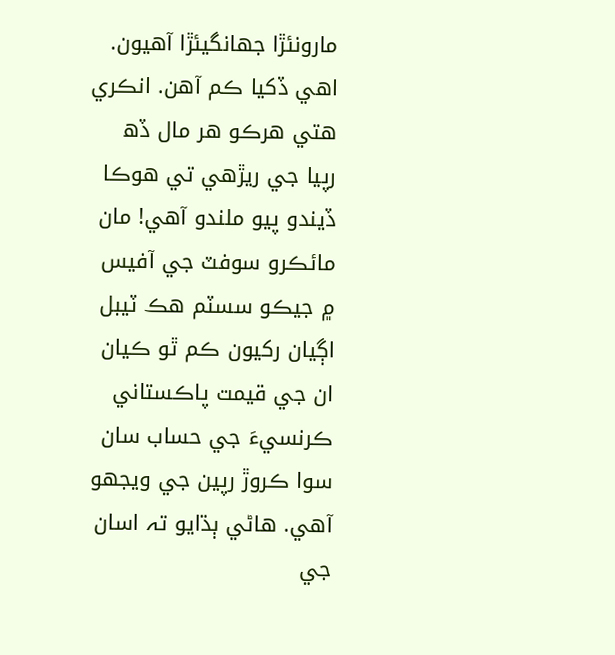مارونئڙا جهانگيئڙا آھيون. اھي ڏکيا ڪم آھن. انڪري ھتي ھرڪو ھر مال ڏھ رپيا جي ريڙهي تي ھوڪا ڏيندو پيو ملندو آھي! مان مائڪرو سوفٽ جي آفيس ۾ جيڪو سسٽم ھڪ ٽيبل اڳيان رکيون ڪم ٿو ڪيان ان جي قيمت پاڪستاني ڪرنسيءَ جي حساب سان سوا ڪروڙ رپين جي ويجهو آھي. ھاڻي ٻڌايو تہ اسان جي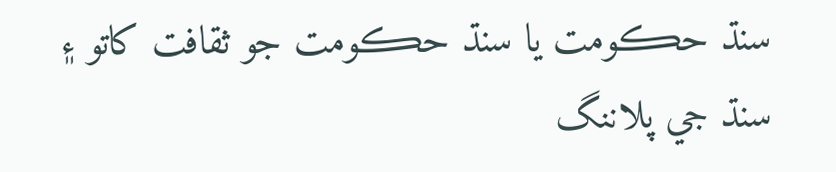سنڌ حڪومت يا سنڌ حڪومت جو ثقافت کاتو ۽ سنڌ جي پلاننگ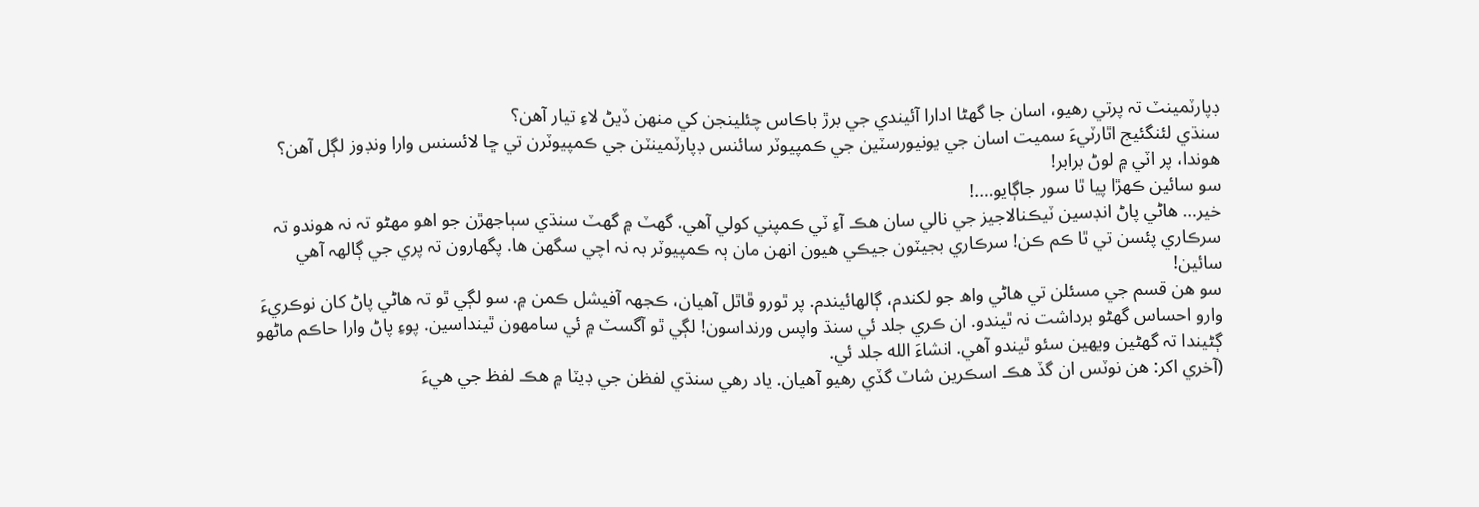ڊپارٽمينٽ تہ پرتي رھيو، اسان جا گهڻا ادارا آئيندي جي برڙ باڪاس چئلينجن کي منھن ڏيڻ لاءِ تيار آھن؟
سنڌي لئنگئيج اٿارٽيءَ سميت اسان جي يونيورسٽين جي ڪمپيوٽر سائنس ڊپارٽمينٽن جي ڪمپيوٽرن تي ڇا لائسنس وارا ونڊوز لڳل آھن؟ ھوندا، پر اٽي ۾ لوڻ برابر!
سو سائين ڪھڙا پيا ٿا سور جاڳايو….!
خير… ھاڻي پاڻ انڊسين ٽيڪنالاجيز جي نالي سان ھڪ آءِ ٽي ڪمپني کولي آھي. گهٽ ۾ گهٽ سنڌي سٻاجهڙن جو اھو مهڻو تہ نہ ھوندو تہ سرڪاري پئسن تي ٿا ڪم ڪن! سرڪاري بجيٽون جيڪي ھيون انهن مان ٻہ ڪمپيوٽر بہ نہ اچي سگهن ھا. پگهارون تہ پري جي ڳالهہ آھي سائين!
سو ھن قسم جي مسئلن تي ھاڻي واھ جو لکندم، ڳالهائيندم. پر ٿورو ڦاٿل آھيان، ڪجهہ آفيشل ڪمن ۾. سو لڳي ٿو تہ ھاڻي پاڻ کان نوڪريءَ وارو احساس گهڻو برداشت نہ ٿيندو. ان ڪري جلد ئي سنڌ واپس ورنداسون! لڳي ٿو آگسٽ ۾ ئي سامهون ٿينداسين. پوءِ پاڻ وارا حاڪم ماڻهو ڳڻيندا تہ گهڻين ويھين سئو ٿيندو آھي. انشاءَ الله جلد ئي.
(آخري اکر: ھن نوٽس ان گڏ ھڪ اسڪرين شاٽ گڏي رھيو آھيان. ياد رھي سنڌي لفظن جي ڊيٽا ۾ ھڪ لفظ جي ھيءَ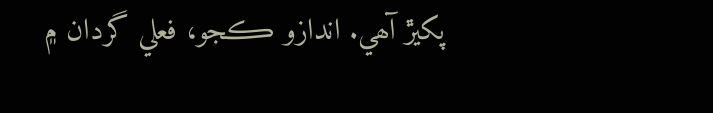پکيڙ آھي. اندازو ڪجو، فعلي گردان ۾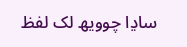ساڍا چوويھ لک لفظ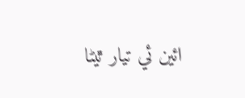ائين ئي تيار ٿيڻا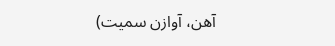آھن، آوازن سميت)